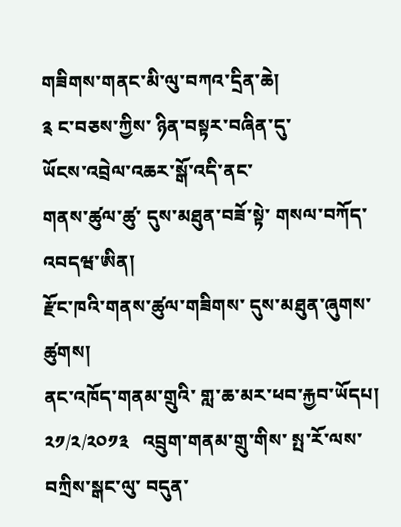གཟིགས་གནང་མི་ལུ་བཀའ་དྲིན་ཆེ།
༉ ང་བཅས་ཀྱིས་ ཉིན་བསྟར་བཞིན་དུ་
ཡོངས་འབྲེལ་འཆར་སྒོ་འདི་ནང་
གནས་ཚུལ་ཚུ་ དུས་མཐུན་བཟོ་སྟེ་ གསལ་བཀོད་འབདཝ་ཨིན།
རྫོང་ཁའི་གནས་ཚུལ་གཟིགས་ དུས་མཐུན་ཞུགས་ཚུགས།
ནང་འཁོད་གནམ་གྲུའི་ གླ་ཆ་མར་ཕབ་རྐྱབ་ཡོདཔ།
༢༡/༢/༢༠༡༣   འབྲུག་གནམ་གྲུ་གིས་ སྤ་རོ་ལས་ བཀྲིས་སྒང་ལུ་ བདུན་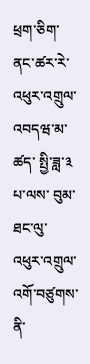ཕྲག་ཅིག་ནང་ཚར་རེ་ འཕུར་འགྲུལ་འབདཝ་མ་ཚད་ སྤྱི་ཟླ་༣ པ་ལས་ བུམ་ཐང་ལུ་ འཕུར་འགྲུལ་འགོ་བཙུགས་ནི་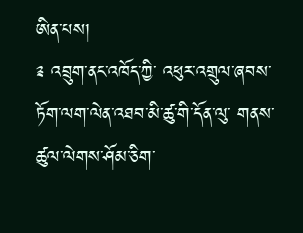ཨིན་པས།
༉ འབྲུག་ནང་འཁོད་ཀྱི་ འཕུར་འགྲུལ་ཞབས་ཏོག་ལག་ལེན་འཐབ་མི་ཚུ་གི་དོན་ལུ་ གནས་ཚུལ་ལེགས་ཤོམ་ཅིག་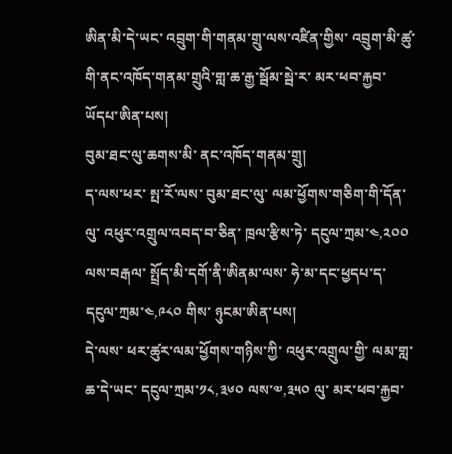ཨིན་མི་དེ་ཡང་ འབྲུག་གི་གནམ་གྲུ་ལས་འཛིན་གྱིས་ འབྲུག་མི་ཚུ་གི་ནང་འཁོད་གནམ་གྲུའི་གླ་ཆ་རྒྱ་སྦོམ་སྦེ་ར་ མར་ཕབ་རྐྱབ་ཡོདཔ་ཨིན་པས།
བུམ་ཐང་ལུ་ཆགས་མི་ ནང་འཁོད་གནམ་གྲུ།
ད་ལས་ཕར་ སྤ་རོ་ལས་ བུམ་ཐང་ལུ་ ལམ་ཕྱོགས་གཅིག་གི་དོན་ལུ་ འཕུར་འགྲུལ་འབད་བ་ཅིན་ ཁྲལ་རྩིས་ཏེ་ དངུལ་ཀྲམ་༤,༢༠༠ ལས་བརྒལ་ སྤྲོད་མི་དགོ་ནི་ཨིནམ་ལས་ ཧེ་མ་དང་ཕྱདཔ་ད་ དངུལ་ཀྲམ་༤,༩༨༠ གིས་ ཉུངམ་ཨིན་པས།
དེ་ལས་ ཕར་ཚུར་ལམ་ཕྱོགས་གཉིས་ཀྱི་ འཕུར་འགྲུལ་གྱི་ ལམ་གླ་ཆ་དེ་ཡང་ དངུལ་ཀྲམ་༡༨,༣༦༠ ལས་༧,༣༥༠ ལུ་ མར་ཕབ་རྐྱབ་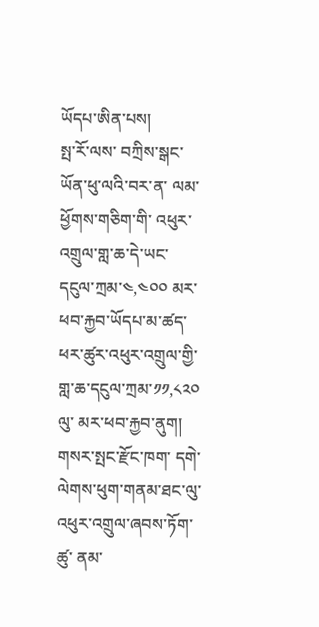ཡོདཔ་ཨིན་པས།
སྤ་རོ་ལས་ བཀྲིས་སྒང་ཡོན་ཕུ་ལའི་བར་ན་ ལམ་ཕྱོགས་གཅིག་གི་ འཕུར་འགྲུལ་གླ་ཆ་དེ་ཡང་ དངུལ་ཀྲམ་༤,༤༠༠ མར་ཕབ་རྐྱབ་ཡོདཔ་མ་ཚད་ ཕར་ཚུར་འཕུར་འགྲུལ་གྱི་ གླ་ཆ་དངུལ་ཀྲམ་༡༡,༨༢༠ ལུ་ མར་ཕབ་རྐྱབ་ནུག།
གསར་སྤང་རྫོང་ཁག་ དགེ་ལེགས་ཕུག་གནམ་ཐང་ལུ་ འཕུར་འགྲུལ་ཞབས་ཏོག་ཚུ་ ནམ་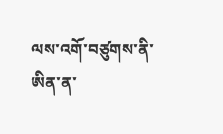ལས་འགོ་བཙུགས་ནི་ཨིན་ན་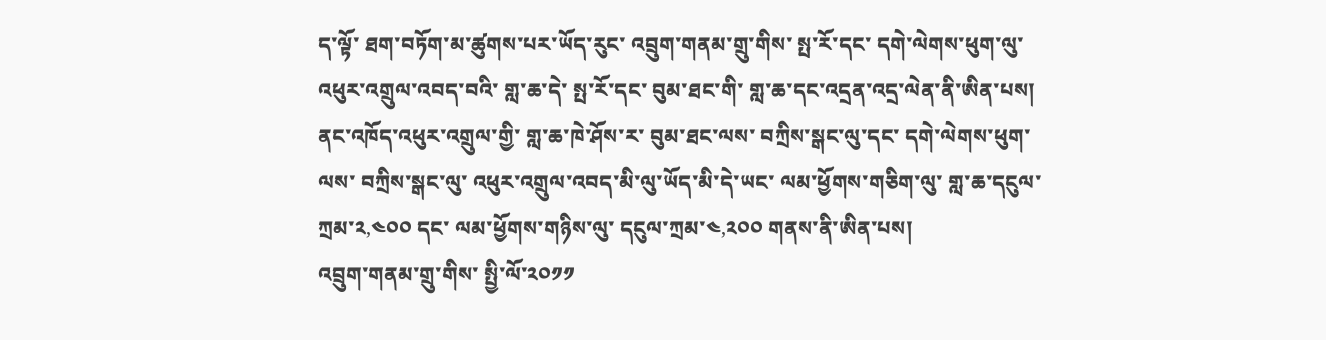ད་ལྟོ་ ཐག་བཏོག་མ་ཚུགས་པར་ཡོད་རུང་ འབྲུག་གནམ་གྲུ་གིས་ སྤ་རོ་དང་ དགེ་ལེགས་ཕུག་ལུ་ འཕུར་འགྲུལ་འབད་བའི་ གླ་ཆ་དེ་ སྤ་རོ་དང་ བུམ་ཐང་གི་ གླ་ཆ་དང་འདྲན་འདྲ་ལེན་ནི་ཨིན་པས།
ནང་འཁོད་འཕུར་འགྲུལ་གྱི་ གླ་ཆ་ཁེ་ཤོས་ར་ བུམ་ཐང་ལས་ བཀྲིས་སྒང་ལུ་དང་ དགེ་ལེགས་ཕུག་ལས་ བཀྲིས་སྒང་ལུ་ འཕུར་འགྲུལ་འབད་མི་ལུ་ཡོད་མི་དེ་ཡང་ ལམ་ཕྱོགས་གཅིག་ལུ་ གླ་ཆ་དངུལ་ཀྲམ་༢,༤༠༠ དང་ ལམ་ཕྱོགས་གཉིས་ལུ་ དངུལ་ཀྲམ་༤,༢༠༠ གནས་ནི་ཨིན་པས།
འབྲུག་གནམ་གྲུ་གིས་ སྤྱི་ལོ་༢༠༡༡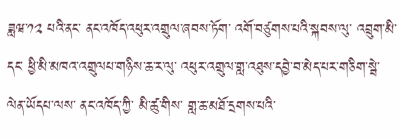ཟླཝ་༡༢ པའི་ནང་ ནང་འཁོད་འཕུར་འགྲུལ་ཞབས་ཏོག་ འགོ་བཙུགས་པའི་སྐབས་ལུ་ འབྲུག་མི་དང་ ཕྱི་མི་མཁའ་འགྲུལཔ་གཉིས་ཆ་ར་ལུ་ འཕུར་འགྲུལ་གླ་འཐུས་དབྱེ་བ་མེད་པར་གཅིག་སྦེ་ ལེན་ཡོདཔ་ལས་ ནང་འཁོད་ཀྱི་ མི་ཚུ་གིས་ གླ་ཆ་མཐོ་དྲགས་པའི་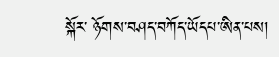སྐོར་ ཉོགས་བཤད་བཀོད་ཡོདཔ་ཨིན་པས།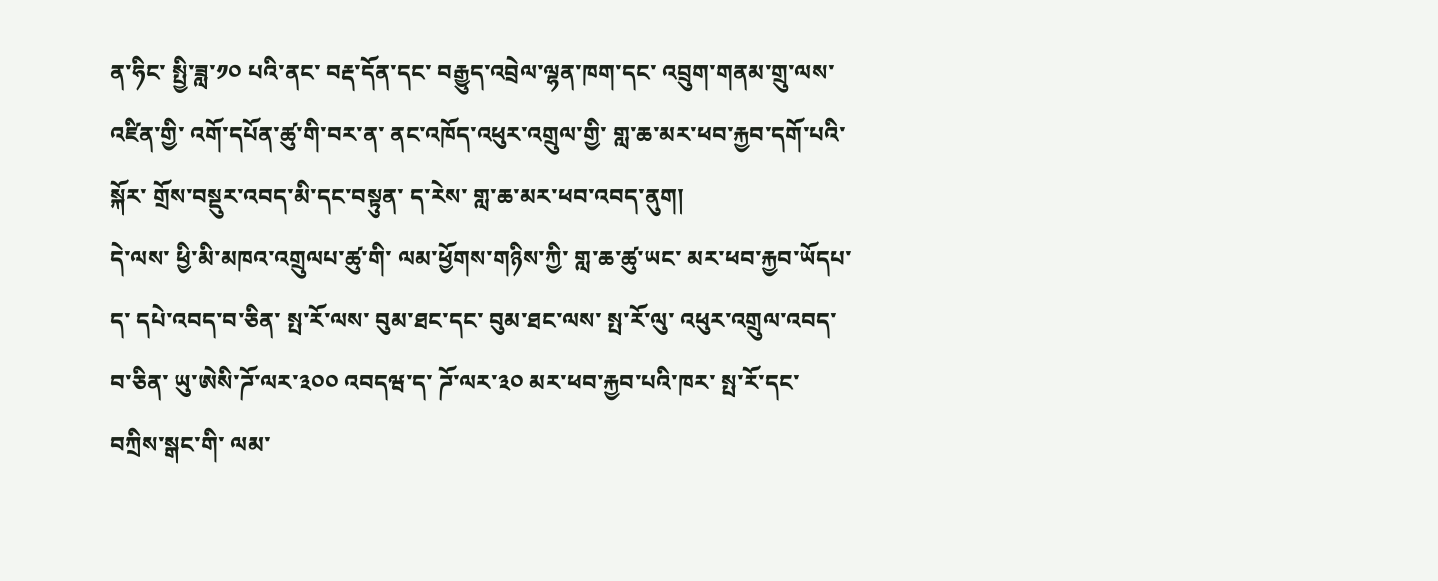ན་ཧིང་ སྤྱི་ཟླ་༡༠ པའི་ནང་ བརྡ་དོན་དང་ བརྒྱུད་འབྲེལ་ལྷན་ཁག་དང་ འབྲུག་གནམ་གྲུ་ལས་འཛིན་གྱི་ འགོ་དཔོན་ཚུ་གི་བར་ན་ ནང་འཁོད་འཕུར་འགྲུལ་གྱི་ གླ་ཆ་མར་ཕབ་རྐྱབ་དགོ་པའི་སྐོར་ གྲོས་བསྡུར་འབད་མི་དང་བསྟུན་ ད་རེས་ གླ་ཆ་མར་ཕབ་འབད་ནུག།
དེ་ལས་ ཕྱི་མི་མཁའ་འགྲུལཔ་ཚུ་གི་ ལམ་ཕྱོགས་གཉིས་ཀྱི་ གླ་ཆ་ཚུ་ཡང་ མར་ཕབ་རྐྱབ་ཡོདཔ་ད་ དཔེ་འབད་བ་ཅིན་ སྤ་རོ་ལས་ བུམ་ཐང་དང་ བུམ་ཐང་ལས་ སྤ་རོ་ལུ་ འཕུར་འགྲུལ་འབད་བ་ཅིན་ ཡུ་ཨེསི་ཌོ་ལར་༣༠༠ འབདཝ་ད་ ཌོ་ལར་༣༠ མར་ཕབ་རྐྱབ་པའི་ཁར་ སྤ་རོ་དང་ བཀྲིས་སྒང་གི་ ལམ་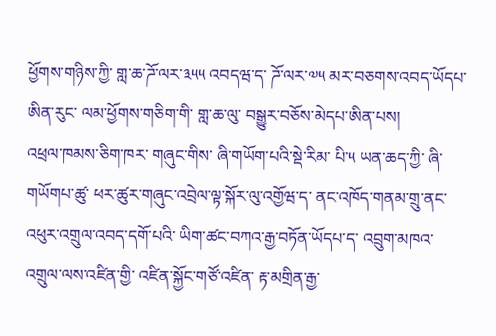ཕྱོགས་གཉིས་ཀྱི་ གླ་ཆ་ཌོ་ལར་༣༥༥ འབདཝ་ད་ ཌོ་ལར་༧༥ མར་བཅགས་འབད་ཡོདཔ་ཨིན་རུང་ ལམ་ཕྱོགས་གཅིག་གི་ གླ་ཆ་ལུ་ བསྒྱུར་བཅོས་མེདཔ་ཨིན་པས།
འཕྲལ་ཁམས་ཅིག་ཁར་ གཞུང་གིས་ ཞི་གཡོག་པའི་སྡེ་རིམ་ པི་༥ ཡན་ཆད་ཀྱི་ ཞི་གཡོགཔ་ཚུ་ ཕར་ཚུར་གཞུང་འབྲེལ་ལྟ་སྐོར་ལུ་འགྱོཝ་ད་ ནང་འཁོད་གནམ་གྲུ་ནང་ འཕུར་འགྲུལ་འབད་དགོ་པའི་ ཡིག་ཚང་བཀའ་རྒྱ་བཏོན་ཡོདཔ་ད་ འབྲུག་མཁའ་འགྲུལ་ལས་འཛིན་གྱི་ འཛིན་སྐྱོང་གཙོ་འཛིན་ རྟ་མགྲིན་རྒྱ་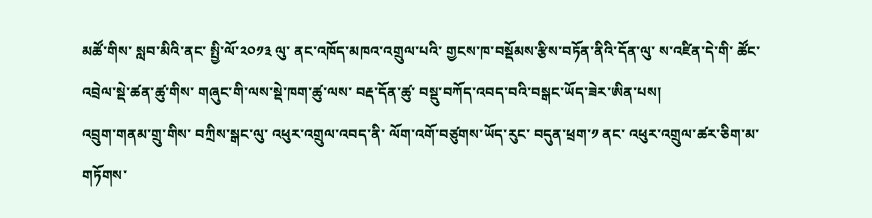མཚོ་གིས་ སླབ་མིའི་ནང་ སྤྱི་ལོ་༢༠༡༣ ལུ་ ནང་འཁོད་མཁའ་འགྲུལ་པའི་ གྱངས་ཁ་བསྡོམས་རྩིས་བཏོན་ནིའི་དོན་ལུ་ ས་འཛིན་དེ་གི་ ཚོང་འབྲེལ་སྡེ་ཚན་ཚུ་གིས་ གཞུང་གི་ལས་སྡེ་ཁག་ཚུ་ལས་ བརྡ་དོན་ཚུ་ བསྡུ་བཀོད་འབད་བའི་བསྒང་ཡོད་ཟེར་ཨིན་པས།
འབྲུག་གནམ་གྲུ་གིས་ བཀྲིས་སྒང་ལུ་ འཕུར་འགྲུལ་འབད་ནི་ ལོག་འགོ་བཙུགས་ཡོད་རུང་ བདུན་ཕྲག་༡ ནང་ འཕུར་འགྲུལ་ཚར་ཅིག་མ་གཏོགས་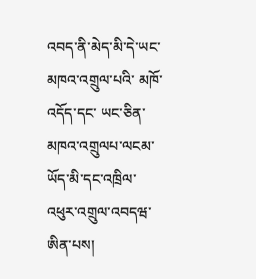འབད་ནི་མེད་མི་དེ་ཡང་ མཁའ་འགྲུལ་པའི་ མཁོ་འདོད་དང་ ཡང་ཅིན་ མཁའ་འགྲུལཔ་ལངམ་ཡོད་མི་དང་འཁྲིལ་ འཕུར་འགྲུལ་འབདཝ་ཨིན་པས།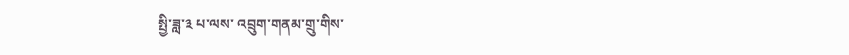སྤྱི་ཟླ་༣ པ་ལས་ འབྲུག་གནམ་གྲུ་གིས་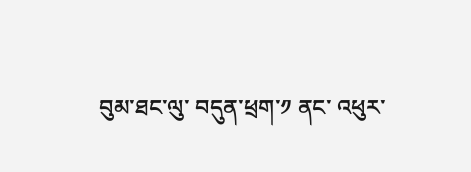བུམ་ཐང་ལུ་ བདུན་ཕྲག་༡ ནང་ འཕུར་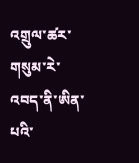འགྲུལ་ཚར་གསུམ་རེ་འབད་ནི་ཨིན་པའི་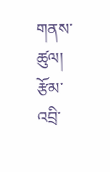གནས་ཚུལ།
རྩོམ་འབྲི་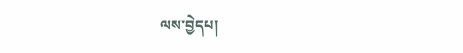ལས་བྱེདཔ།